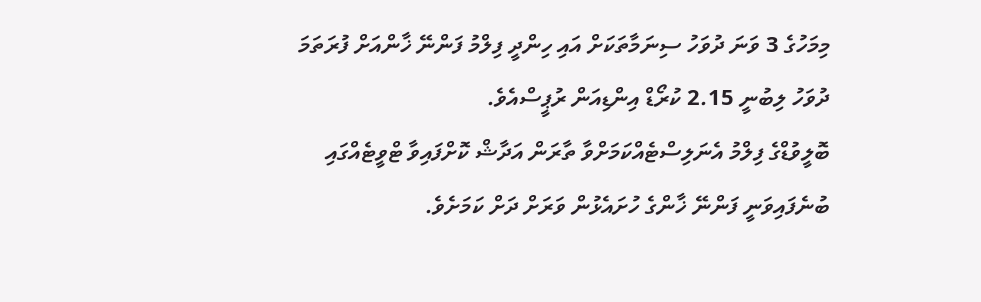މިމަހުގެ 3 ވަނަ ދުވަހު ސިނަމާތަކަށް އައި ހިންދީ ފިލްމު ފަންނޭ ޚާންއަށް ފުރަތަމަ ދުވަހު ލިބުނީ 2.15 ކުރޯޑް އިންޑިއަން ރުޕީސްއެވެ.
ބޮލީވުޑްގެ ފިލްމު އެނަލިސްޓެއްކަމަށްވާ ތާރަން އަދާޝް ކޮށްފައިވާ ޓްވީޓެއްގައި ބުނެފައިވަނީ ފަންނޭ ޚާންގެ ހުށައެޅުން ވަރަށް ދަށް ކަމަށެވެ.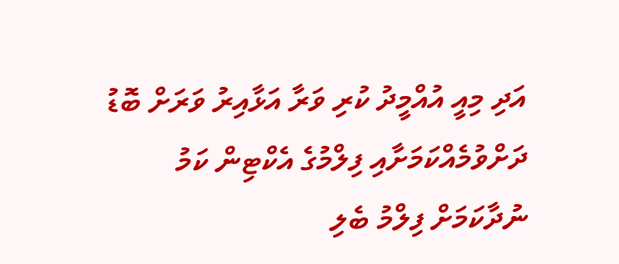އަދި މިއީ އުއްމީދު ކުރި ވަރާ އަޅާއިރު ވަރަށް ބޮޑު ދަށްވުމެއްކަމަށާއި ފިލްމުގެ އެކްޓިން ކަމު ނުދާކަމަށް ފިލްމު ބެލި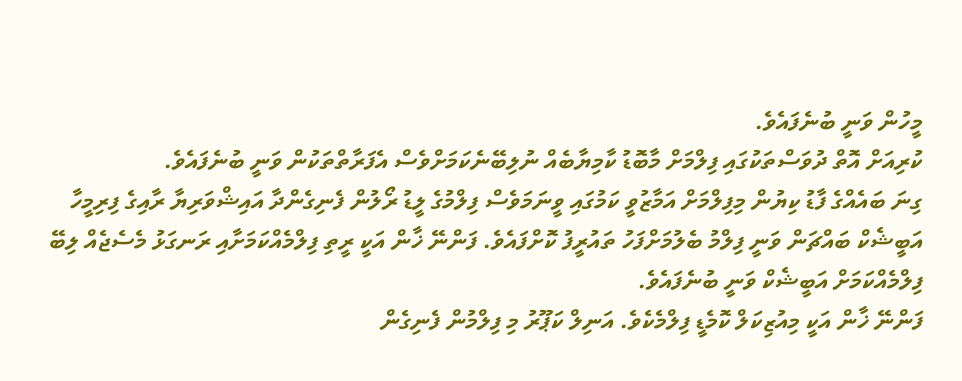މީހުން ވަނީ ބުނެފައެވެ.
ކުރިއަށް އޮތް ދުވަސްތަކުގައި ފިލްމަށް މާބޮޑު ކާމިޔާބެއް ނުލިބޭނެކަމަށްވެސް އެފަރާތްތަކުން ވަނީ ބުނެފައެވެ.
ގިނަ ބައެއްގެ ފާޑު ކިޔުން މިފިލްމަށް އަމާޒުވީ ކަމުގައި ވީނަމަވެސް ފިލްމުގެ ލީޑު ރޯލުން ފެނިގެންދާ އައިޝްވަރިޔާ ރާއިގެ ފިރިމީހާ އަބީޝެކް ބައްޗަން ވަނީ ފިލްމު ބެލުމަށްފަހު ތައުރީފު ކޮށްފައެވެ. ފަންނޭ ޚާން އަކީ ރީތި ފިލްމެއްކަމަށާއި ރަނގަޅު މެސެޖެއް ލިބޭ ފިލްމެއްކަމަށް އަބީޝެކް ވަނީ ބުނެފައެވެ.
ފަންނޭ ޚާން އަކީ މިއުޒިކަލް ކޮމެޑީ ފިލްމެކެވެ. އަނިލް ކަޕޫރު މި ފިލްމުން ފެނިގެން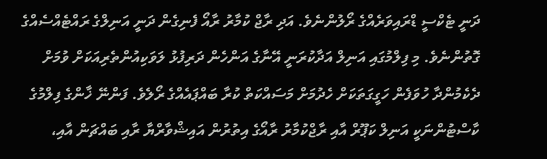ދަނީ ޓެކްސީ ޑްރައިވަރެއްގެ ރޯލުންނެވެ. އަދި ރާޖް ކުމާރު ރާއޯ ފެނިގެން ދަނީ އަނިލްގެ ރައްޓެއްސެއްގެ ގޮތުންނެވެ. މި ފިލްމުގައި އަނިލް އަދާކުރަނީ އޭނާގެ އަންހެން ދަރިފުޅު ލަވަކިއުންތެރިއަކަށް ވުމަށް ދެކެމުންދާ ހުވަފެން ހަގީގަތަކަށް ހެދުމަށް މަސައްކަތް ކުރާ ބައްޕައެއްގެ ރޯލެވެ. ފަންނޭ ޚާންގެ ފިލްމުގެ ކާސްޓުންނަކީ އަނިލް ކަޕޫރް އާއި ރާޖްކުމާރު ރާއޯގެ އިތުރުން އައިޝްވާރްޔާ ރާއި ބައްޗަން އާއި،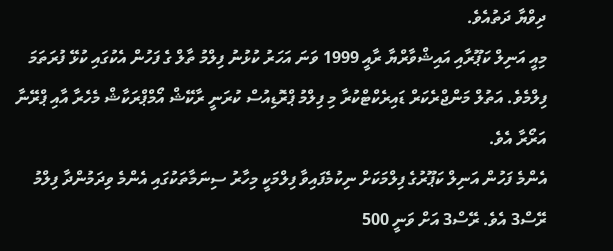ދިވްޔާ ދަތުއެވެ.
މިއީ އަނިލް ކަޕޫރާއި އައިޝްވާރްޔާ ރާއީ 1999 ވަނަ އަހަރު ކުޅުނު ފިލްމު ތާލް ގެ ފަހުން އެކުގައި ކުޅޭ ފުރަތަމަ ފިލްމެވެ. އަތުލް މަންޖްރެކަރް ޑައިރެކްޓްކުރާ މި ފިލްމު ޕްރޮޑިއުސް ކުރަނީ ރާކޭޝް އޯމްޕްރަކާޝް މެހެރާ އާއި ޕްރޭނާ އަރޯރާ އެވެ.
އެންމެ ފަހުން އަނިލް ކަޕޫރުގެ ފިލްމަކަށް ނިކުމެފައިވާ ފިލްމަކީ މިހާރު ސިނަމާތަކުގައި އެންމެ ވިދަމުންދާ ފިލްމު ރޭސް3 އެވެ. ރޭސް3 އަށް ވަނީ 500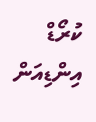ކުރޯޑް އިންޑިއަން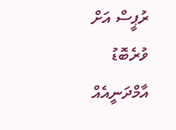ރުޕީސް އަށް ވުރެބޮޑު އާމްދަނީއެއް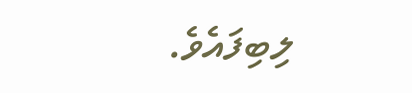ލިބިފައެވެ.